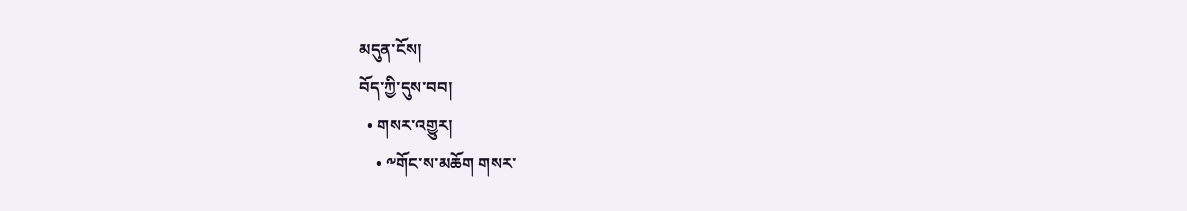མདུན་ངོས།
བོད་ཀྱི་དུས་བབ།
  • གསར་འགྱུར།
    • ༸གོང་ས་མཆོག གསར་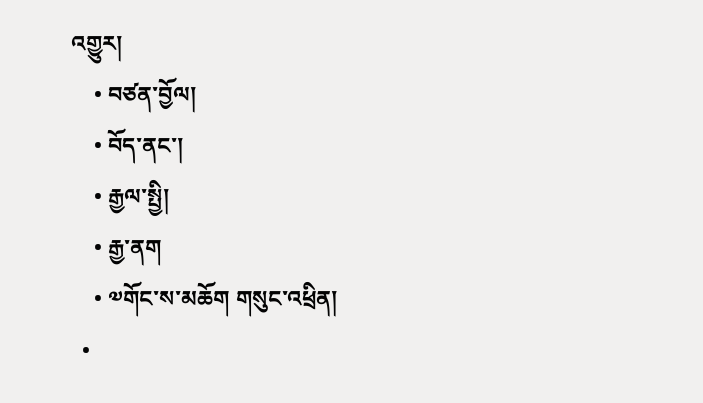འགྱུར།
    • བཙན་བྱོལ།
    • བོད་ནང་།
    • རྒྱལ་སྤྱི།
    • རྒྱ་ནག
    • ༧གོང་ས་མཆོག གསུང་འཕྲིན།
  •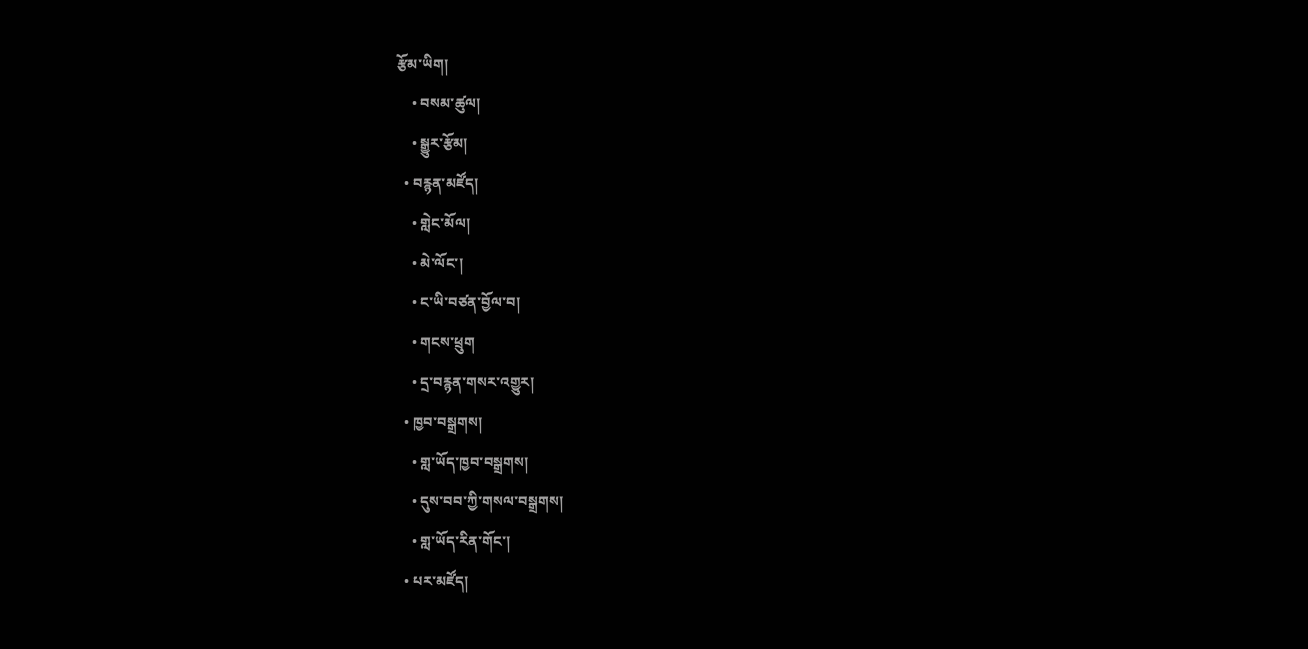རྩོམ་ཡིག།
    • བསམ་ཚུལ།
    • སྒྱུར་རྩོམ།
  • བརྙན་མཛོད།
    • གླེང་མོལ།
    • མེ་ལོང་།
    • ང་ཡི་བཙན་བྱོལ་བ།
    • གངས་ཕྲུག
    • དྲ་བརྙན་གསར་འགྱུར།
  • ཁྱབ་བསྒྲགས།
    • གླ་ཡོད་ཁྱབ་བསྒྲགས།
    • དུས་བབ་ཀྱི་གསལ་བསྒྲགས།
    • གླ་ཡོད་རིན་གོང་།
  • པར་མཛོད།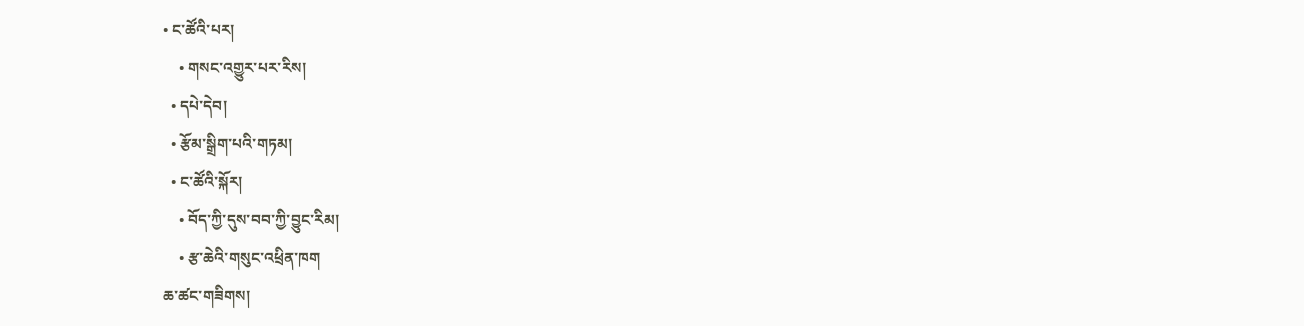• ང་ཚོའི་པར།
    • གསང་འགྱུར་པར་རིས།
  • དཔེ་དེབ།
  • རྩོམ་སྒྲིག་པའི་གཏམ།
  • ང་ཚོའི་སྐོར།
    • བོད་ཀྱི་དུས་བབ་ཀྱི་བྱུང་རིམ།
    • རྩ་ཆེའི་གསུང་འཕྲིན་ཁག
ཆ་ཚང་གཟིགས།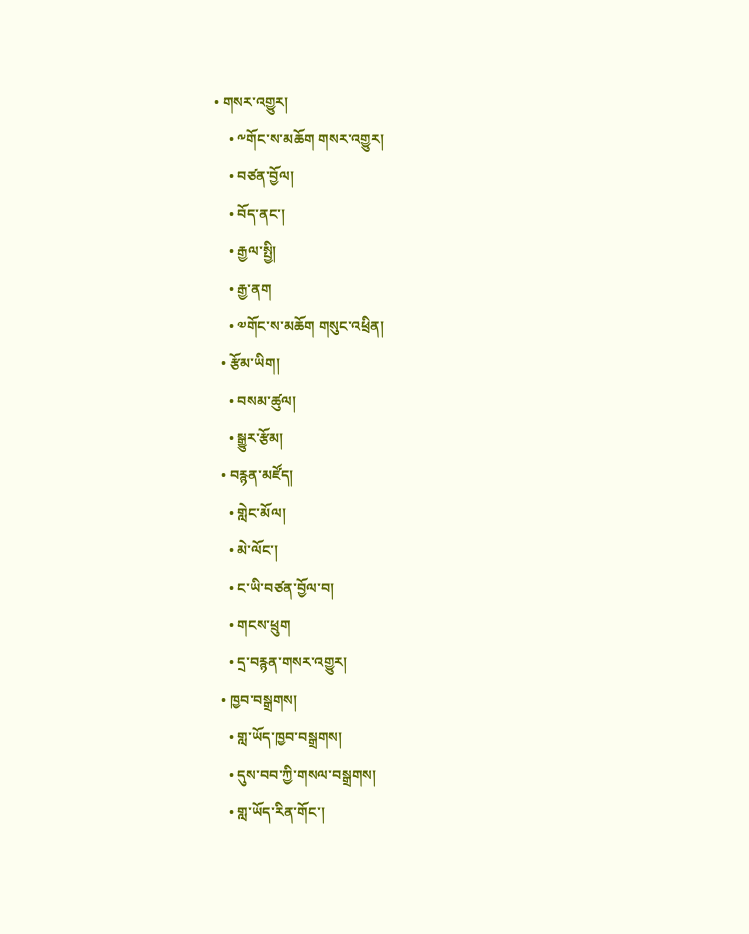• གསར་འགྱུར།
    • ༸གོང་ས་མཆོག གསར་འགྱུར།
    • བཙན་བྱོལ།
    • བོད་ནང་།
    • རྒྱལ་སྤྱི།
    • རྒྱ་ནག
    • ༧གོང་ས་མཆོག གསུང་འཕྲིན།
  • རྩོམ་ཡིག།
    • བསམ་ཚུལ།
    • སྒྱུར་རྩོམ།
  • བརྙན་མཛོད།
    • གླེང་མོལ།
    • མེ་ལོང་།
    • ང་ཡི་བཙན་བྱོལ་བ།
    • གངས་ཕྲུག
    • དྲ་བརྙན་གསར་འགྱུར།
  • ཁྱབ་བསྒྲགས།
    • གླ་ཡོད་ཁྱབ་བསྒྲགས།
    • དུས་བབ་ཀྱི་གསལ་བསྒྲགས།
    • གླ་ཡོད་རིན་གོང་།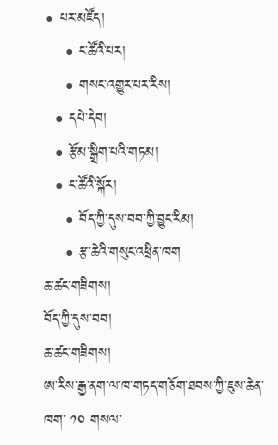• པར་མཛོད།
    • ང་ཚོའི་པར།
    • གསང་འགྱུར་པར་རིས།
  • དཔེ་དེབ།
  • རྩོམ་སྒྲིག་པའི་གཏམ།
  • ང་ཚོའི་སྐོར།
    • བོད་ཀྱི་དུས་བབ་ཀྱི་བྱུང་རིམ།
    • རྩ་ཆེའི་གསུང་འཕྲིན་ཁག
ཆ་ཚང་གཟིགས།
བོད་ཀྱི་དུས་བབ།
ཆ་ཚང་གཟིགས།
ཨ་རིས་རྒྱ་ནག་ལ་ཁ་གཏད་གཅོག་ཐབས་ཀྱི་ཇུས་ཆེན་ཁག་ ༡༠ གསལ་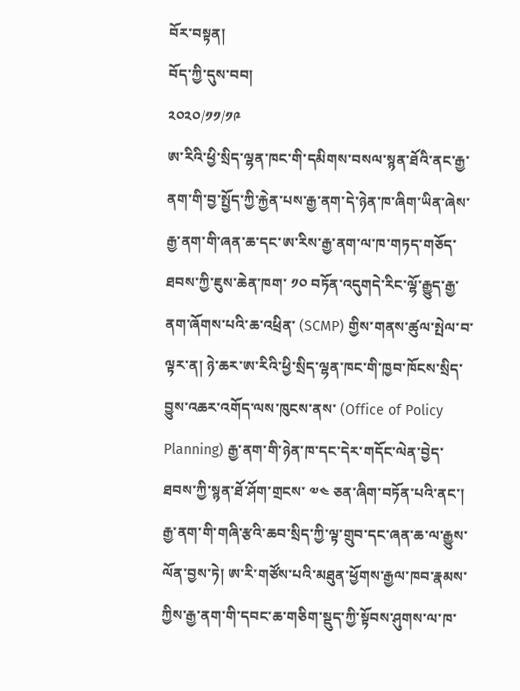བོར་བསྟན།
བོད་ཀྱི་དུས་བབ།
༢༠༢༠/༡༡/༡༩
ཨ་རིའི་ཕྱི་སྲིད་ལྷན་ཁང་གི་དམིགས་བསལ་སྙན་ཐོའི་ནང་རྒྱ་ནག་གི་བྱ་སྤྱོད་ཀྱི་རྐྱེན་པས་རྒྱ་ནག་དེ་ཉེན་ཁ་ཞིག་ཡིན་ཞེས་རྒྱ་ནག་གི་ཞན་ཆ་དང་ཨ་རིས་རྒྱ་ནག་ལ་ཁ་གཏད་གཅོད་ཐབས་ཀྱི་ཇུས་ཆེན་ཁག་ ༡༠ བཏོན་འདུགདེ་རིང་ལྷོ་རྒྱུད་རྒྱ་ནག་ཞོགས་པའི་ཆ་འཕྲིན་ (SCMP) གྱིས་གནས་ཚུལ་སྤེལ་བ་ལྟར་ན། ཉེ་ཆར་ཨ་རིའི་ཕྱི་སྲིད་ལྷན་ཁང་གི་ཁྱབ་ཁོངས་སྲིད་བྱུས་འཆར་འགོད་ལས་ཁུངས་ནས་ (Office of Policy Planning) རྒྱ་ནག་གི་ཉེན་ཁ་དང་དེར་གདོང་ལེན་བྱེད་ཐབས་ཀྱི་སྙན་ཐོ་ཤོག་གྲངས་ ༧༤ ཅན་ཞིག་བཏོན་པའི་ནང་། རྒྱ་ནག་གི་གཞི་རྩའི་ཆབ་སྲིད་ཀྱི་ལྟ་གྲུབ་དང་ཞན་ཆ་ལ་རྒྱུས་ལོན་བྱས་ཏེ། ཨ་རི་གཙོས་པའི་མཐུན་ཕྱོགས་རྒྱལ་ཁབ་རྣམས་ཀྱིས་རྒྱ་ནག་གི་དབང་ཆ་གཅིག་སྡུད་ཀྱི་སྟོབས་ཤུགས་ལ་ཁ་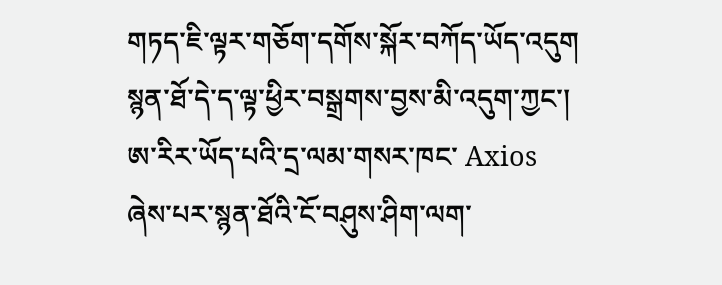གཏད་ཇི་ལྟར་གཅོག་དགོས་སྐོར་བཀོད་ཡོད་འདུག
སྙན་ཐོ་དེ་ད་ལྟ་ཕྱིར་བསྒྲགས་བྱས་མི་འདུག་ཀྱང་། ཨ་རིར་ཡོད་པའི་དྲ་ལམ་གསར་ཁང་ Axios ཞེས་པར་སྙན་ཐོའི་ངོ་བཤུས་ཤིག་ལག་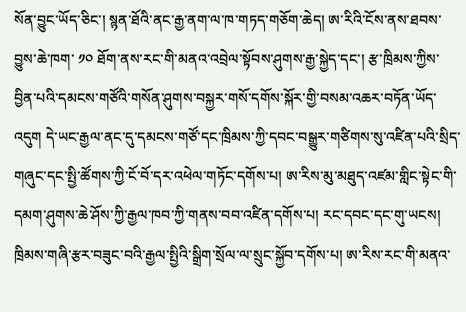སོན་བྱུང་ཡོད་ཅིང་། སྙན་ཐོའི་ནང་རྒྱ་ནག་ལ་ཁ་གཏད་གཅོག་ཆེད། ཨ་རིའི་ངོས་ནས་ཐབས་བྱུས་ཆེ་ཁག་ ༡༠ ཐོག་ནས་རང་གི་མནའ་འབྲེལ་སྟོབས་ཤུགས་རྒྱ་སྐྱེད་དང་། རྩ་ཁྲིམས་ཀྱིས་བྱིན་པའི་དམངས་གཙོའི་གསོན་ཤུགས་བསྐྱར་གསོ་དགོས་སྐོར་གྱི་བསམ་འཆར་བཏོན་ཡོད་འདུག དེ་ཡང་རྒྱལ་ནང་དུ་དམངས་གཙོ་དང་ཁྲིམས་ཀྱི་དབང་བསྒྱུར་གཙིགས་སུ་འཛིན་པའི་སྲིད་གཞུང་དང་སྤྱི་ཚོགས་ཀྱི་ངོ་བོ་དར་འཕེལ་གཏོང་དགོས་པ། ཨ་རིས་མུ་མཐུད་འཛམ་གླིང་སྟེང་གི་དམག་ཤུགས་ཆེ་ཤོས་ཀྱི་རྒྱལ་ཁབ་ཀྱི་གནས་བབ་འཛིན་དགོས་པ། རང་དབང་དང་གུ་ཡངས། ཁྲིམས་གཞི་རྩར་བཟུང་བའི་རྒྱལ་སྤྱིའི་སྒྲིག་སྲོལ་ལ་སྲུང་སྐྱོབ་དགོས་པ། ཨ་རིས་རང་གི་མནའ་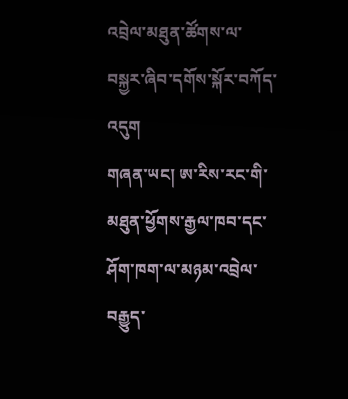འབྲེལ་མཐུན་ཚོགས་ལ་བསྐྱར་ཞིབ་དགོས་སྐོར་བཀོད་འདུག
གཞན་ཡང། ཨ་རིས་རང་གི་མཐུན་ཕྱོགས་རྒྱལ་ཁབ་དང་ཤོག་ཁག་ལ་མཉམ་འབྲེལ་བརྒྱུད་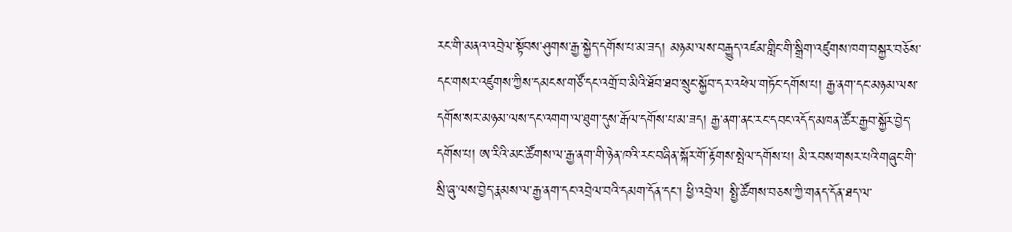རང་གི་མནའ་འབྲེལ་སྟོབས་ཤུགས་རྒྱ་སྐྱེད་དགོས་པ་མ་ཟད། མཉམ་ལས་བརྒྱུད་འཛམ་གླིང་གི་སྒྲིག་འཛུགས་ཁག་བསྐྱར་བཅོས་དང་གསར་འཛུགས་ཀྱིས་དམངས་གཙོ་དང་འགྲོ་བ་མིའི་ཐོབ་ཐབ་སྲུང་སྐྱོབ་དར་འཕེལ་གཏོང་དགོས་པ། རྒྱ་ནག་དང་མཉམ་ལས་དགོས་སར་མཉམ་ལས་དང་འགག་ལ་ཐུག་དུས་རྒོལ་དགོས་པ་མ་ཟད། རྒྱ་ནག་ནང་རང་དབང་འདོད་མཁན་ཚོར་རྒྱབ་སྐྱོར་བྱེད་དགོས་པ། ཨ་རིའི་མང་ཚོགས་ལ་རྒྱ་ནག་གི་ཉེན་ཁའི་རང་བཞིན་སྐོར་གོ་རྟོགས་སྤེལ་དགོས་པ། མི་རབས་གསར་པའི་གཞུང་གི་སྲི་ཞུ་ལས་བྱེད་རྣམས་ལ་རྒྱ་ནག་དང་འབྲེལ་བའི་དམག་དོན་དང་། ཕྱི་འབྲེལ། སྤྱི་ཚོགས་བཅས་ཀྱི་གནད་དོན་ཐད་ལ་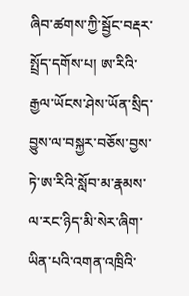ཞིབ་ཚགས་ཀྱི་སྦྱོང་བརྡར་སྤྲོད་དགོས་པ། ཨ་རིའི་རྒྱལ་ཡོངས་ཤེས་ཡོན་སྲིད་བྱུས་ལ་བསྐྱར་བཅོས་བྱས་ཏེ་ཨ་རིའི་སློབ་མ་རྣམས་ལ་རང་ཉིད་མི་སེར་ཞིག་ཡིན་པའི་འགན་འཁྲིའི་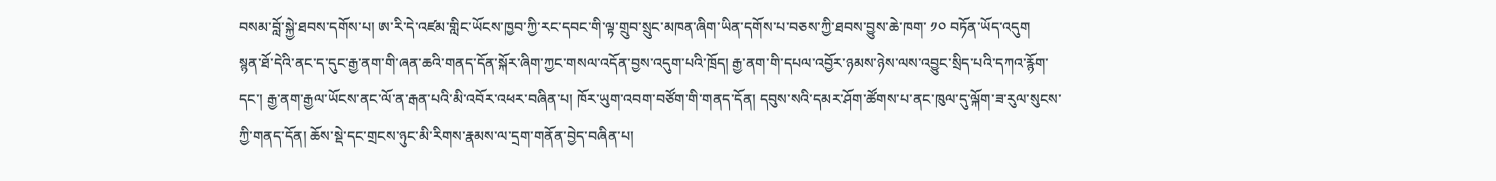བསམ་བློ་སྐྱེ་ཐབས་དགོས་པ། ཨ་རི་དེ་འཛམ་གླིང་ཡོངས་ཁྱབ་ཀྱི་རང་དབང་གི་ལྟ་གྲུབ་སྲུང་མཁན་ཞིག་ཡིན་དགོས་པ་བཅས་ཀྱི་ཐབས་བྱུས་ཆེ་ཁག་ ༡༠ བཏོན་ཡོད་འདུག
སྙན་ཐོ་དེའི་ནང་ད་དུང་རྒྱ་ནག་གི་ཞན་ཆའི་གནད་དོན་སྐོར་ཞིག་ཀྱང་གསལ་འདོན་བྱས་འདུག་པའི་ཁྲོད། རྒྱ་ནག་གི་དཔལ་འབྱོར་ཉམས་ཉེས་ལས་འབྱུང་སྲིད་པའི་དཀའ་རྙོག་དང་། རྒྱ་ནག་རྒྱལ་ཡོངས་ནང་ལོ་ན་རྒན་པའི་མི་འབོར་འཕར་བཞིན་པ། ཁོར་ཡུག་འབག་བཙོག་གི་གནད་དོན། དབུས་སའི་དམར་ཤོག་ཚོགས་པ་ནང་ཁུལ་དུ་ལྐོག་ཟ་རུལ་སུངས་ཀྱི་གནད་དོན། ཆོས་སྡེ་དང་གྲངས་ཉུང་མི་རིགས་རྣམས་ལ་དྲག་གནོན་བྱེད་བཞིན་པ།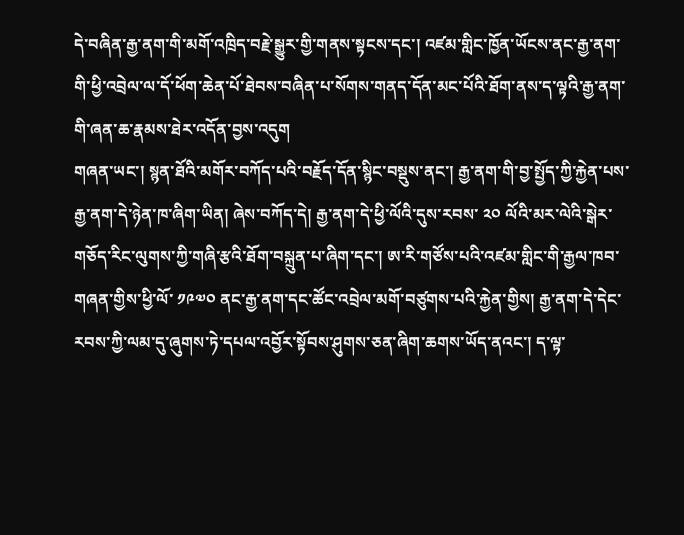དེ་བཞིན་རྒྱ་ནག་གི་མགོ་འཁྲིད་བརྗེ་སྒྱུར་གྱི་གནས་སྟངས་དང་། འཛམ་གླིང་ཁྱོན་ཡོངས་ནང་རྒྱ་ནག་གི་ཕྱི་འབྲེལ་ལ་དོ་ཕོག་ཆེན་པོ་ཐེབས་བཞིན་པ་སོགས་གནད་དོན་མང་པོའི་ཐོག་ནས་ད་ལྟའི་རྒྱ་ནག་གི་ཞན་ཆ་རྣམས་ཐེར་འདོན་བྱས་འདུག
གཞན་ཡང་། སྙན་ཐོའི་མགོར་བཀོད་པའི་བརྗོད་དོན་སྙིང་བསྡུས་ནང་། རྒྱ་ནག་གི་བྱ་སྤྱོད་ཀྱི་རྐྱེན་པས་རྒྱ་ནག་དེ་ཉེན་ཁ་ཞིག་ཡིན། ཞེས་བཀོད་དེ། རྒྱ་ནག་དེ་ཕྱི་ལོའི་དུས་རབས་ ༢༠ ལོའི་མར་ལེའི་སྒེར་གཅོད་རིང་ལུགས་ཀྱི་གཞི་རྩའི་ཐོག་བསྐྲུན་པ་ཞིག་དང་། ཨ་རི་གཙོས་པའི་འཛམ་གླིང་གི་རྒྱལ་ཁབ་གཞན་གྱིས་ཕྱི་ལོ་ ༡༩༧༠ ནང་རྒྱ་ནག་དང་ཚོང་འབྲེལ་མགོ་བཙུགས་པའི་རྐྱེན་གྱིས། རྒྱ་ནག་དེ་དེང་རབས་ཀྱི་ལམ་དུ་ཞུགས་ཏེ་དཔལ་འབྱོར་སྟོབས་ཤུགས་ཅན་ཞིག་ཆགས་ཡོད་ནའང་། ད་ལྟ་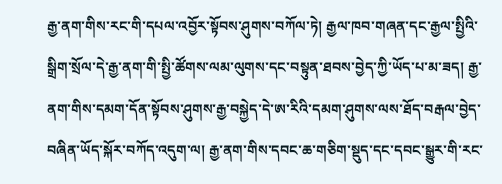རྒྱ་ནག་གིས་རང་གི་དཔལ་འབྱོར་སྟོབས་ཤུགས་བཀོལ་ཏེ། རྒྱལ་ཁབ་གཞན་དང་རྒྱལ་སྤྱིའི་སྒྲིག་སྲོལ་དེ་རྒྱ་ནག་གི་སྤྱི་ཚོགས་ལམ་ལུགས་དང་བསྟུན་ཐབས་བྱེད་ཀྱི་ཡོད་པ་མ་ཟད། རྒྱ་ནག་གིས་དམག་དོན་སྟོབས་ཤུགས་རྒྱ་བསྐྱེད་དེ་ཨ་རིའི་དམག་ཤུགས་ལས་ཐོད་བརྒལ་བྱེད་བཞིན་ཡོད་སྐོར་བཀོད་འདུག་ལ། རྒྱ་ནག་གིས་དབང་ཆ་གཅིག་སྡུད་དང་དབང་སྒྱུར་གི་རང་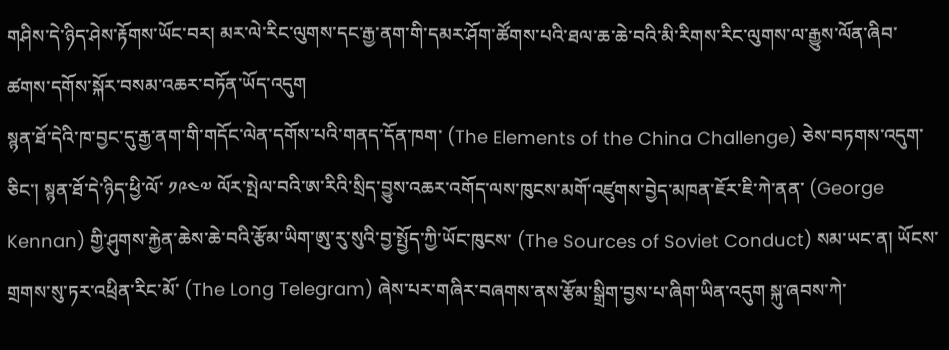གཤིས་དེ་ཉིད་ཤེས་རྟོགས་ཡོང་བར། མར་ལེ་རིང་ལུགས་དང་རྒྱ་ནག་གི་དམར་ཤོག་ཚོགས་པའི་ཐལ་ཆ་ཆེ་བའི་མི་རིགས་རིང་ལུགས་ལ་རྒྱུས་ལོན་ཞིབ་ཚགས་དགོས་སྐོར་བསམ་འཆར་བཏོན་ཡོད་འདུག
སྙན་ཐོ་དེའི་ཁ་བྱང་དུ་རྒྱ་ནག་གི་གདོང་ལེན་དགོས་པའི་གནད་དོན་ཁག་ (The Elements of the China Challenge) ཅེས་བཏགས་འདུག་ཅིང་། སྙན་ཐོ་དེ་ཉིད་ཕྱི་ལོ་ ༡༩༤༧ ལོར་སྤེལ་བའི་ཨ་རིའི་སྲིད་བྱུས་འཆར་འགོད་ལས་ཁུངས་མགོ་འཛུགས་བྱེད་མཁན་ཇོར་ཇི་ཀེ་ནན་ (George Kennan) གྱི་ཤུགས་རྐྱེན་ཆེས་ཆེ་བའི་རྩོམ་ཡིག་ཨུ་རུ་སུའི་བྱ་སྤྱོད་ཀྱི་ཡོང་ཁུངས་ (The Sources of Soviet Conduct) སམ་ཡང་ན། ཡོངས་གྲགས་སུ་ཏར་འཕྲིན་རིང་མོ་ (The Long Telegram) ཞེས་པར་གཞིར་བཞགས་ནས་རྩོམ་སྒྲིག་བྱས་པ་ཞིག་ཡིན་འདུག སྐུ་ཞབས་ཀེ་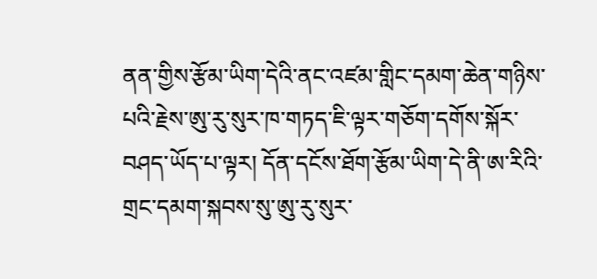ནན་གྱིས་རྩོམ་ཡིག་དེའི་ནང་འཛམ་གླིང་དམག་ཆེན་གཉིས་པའི་རྗེས་ཨུ་རུ་སུར་ཁ་གཏད་ཇི་ལྟར་གཅོག་དགོས་སྐོར་བཤད་ཡོད་པ་ལྟར། དོན་དངོས་ཐོག་རྩོམ་ཡིག་དེ་ནི་ཨ་རིའི་གྲང་དམག་སྐབས་སུ་ཨུ་རུ་སུར་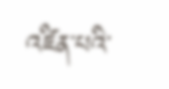འཛིན་པའི་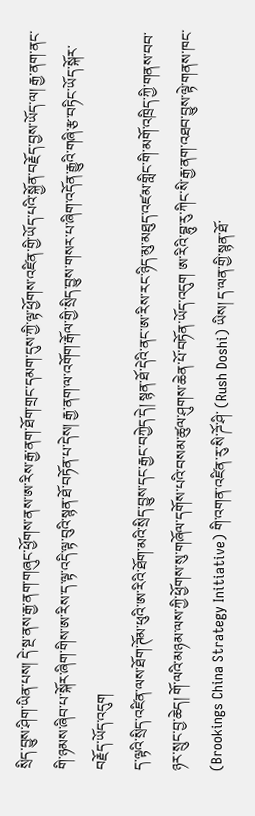སྲིད་བྱུས་ཤིག་ཡིན་པས། དེ་སྔ་ནས་རྒྱ་ནག་གཞུང་ཕྱོགས་ནས་ཨ་རིས་རྒྱ་ནག་ཐོག་གྲང་དམག་དུས་ཀྱི་ལྟ་ཕྱོགས་འཛིན་གྱི་ཡོད་པའི་སྐྱོན་བརྗོད་བྱས་ཡོད་ལ། རྒྱ་ནག་ནང་གི་ཉམས་ཞིབ་པ་སྐོར་ཞིག་གིས་ཨ་རིས་ད་ལྟ་འདི་ལྟ་བུའི་སྙན་ཐོ་བཏོན་པ་དེས། རྒྱ་ནག་ལ་འགོག་རྒོལ་གྱི་སྲིད་བྱུས་གསར་པ་ཞིག་འདོན་རྒྱུའི་གཞི་རྩ་བཏིང་ཡོད་སྐོར་བརྗོད་ཡོད་འདུག
ད་ལྟའི་སྲིད་འཛིན་ལས་ཐོག་ཊོམ་ཕུའི་ཨ་རིའི་ཐོག་མའི་སྲིད་བྱུས་དང་རྒྱང་བཀྱེད་དེ། སྙན་ཐོ་དེའི་ནང་ཨ་རིས་རང་ཉིད་མུ་མཐུད་འཛམ་གླིང་གི་མགོ་འཁྲིད་ཀྱི་གནས་བབ་ཉར་སྲུང་བྱ་ཆེད། གོ་ལའི་མཉམ་ལས་ཀྱི་ཕྱོགས་སུ་གཞོལ་དགོས་པའི་བསམ་ཚུལ་ཤུགས་ཆེན་པོ་བཏོན་ཡོད་འདུག ཨ་རིའི་བྷུ་རུ་ཀིང་སི་རྒྱ་ནག་འཐབ་བྱུས་ལྟེ་གནས་ཁང་ (Brookings China Strategy Initiative) གི་འགན་འཛིན་རུ་སི་ཌོ་ཤི་ (Rush Doshi) ཡིས། ད་ལན་གྱི་སྙན་ཐོ་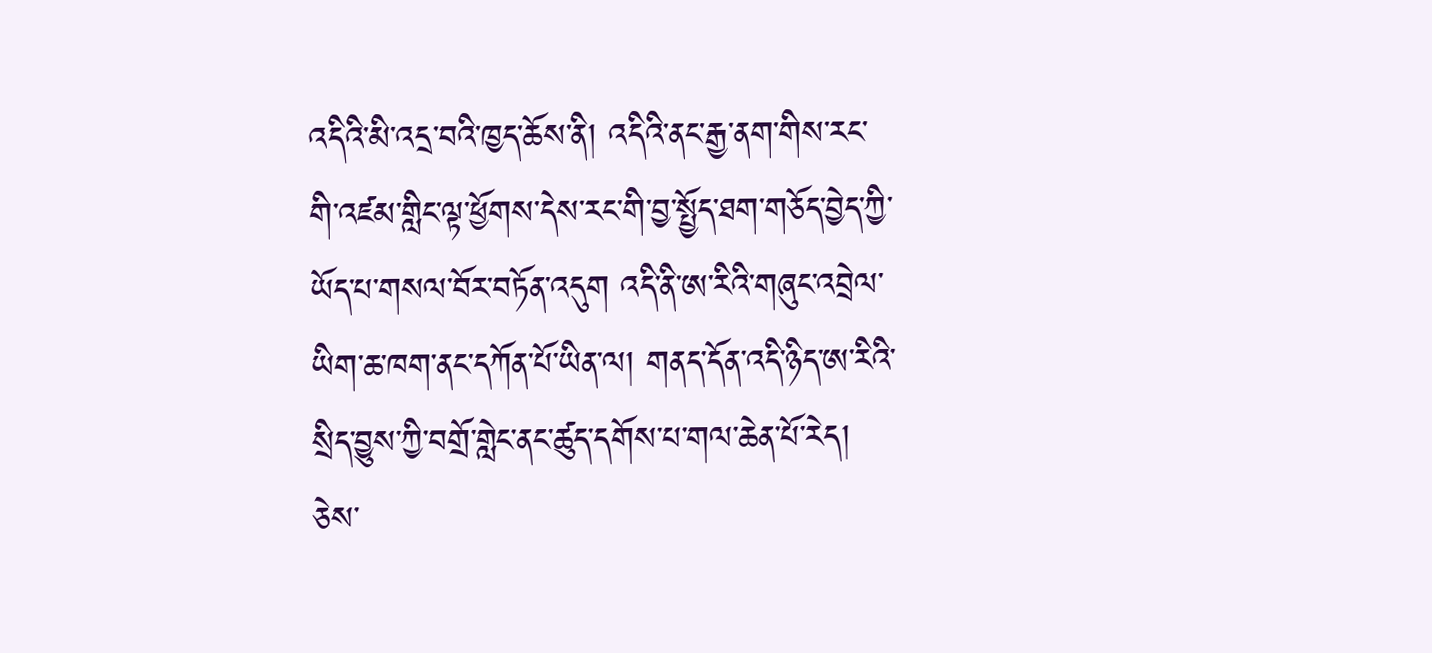འདིའི་མི་འདྲ་བའི་ཁྱད་ཆོས་ནི། འདིའི་ནང་རྒྱ་ནག་གིས་རང་གི་འཛམ་གླིང་ལྟ་ཕྱོགས་དེས་རང་གི་བྱ་སྤྱོད་ཐག་གཅོད་བྱེད་ཀྱི་ཡོད་པ་གསལ་བོར་བཏོན་འདུག འདི་ནི་ཨ་རིའི་གཞུང་འབྲེལ་ཡིག་ཆ་ཁག་ནང་དཀོན་པོ་ཡིན་ལ། གནད་དོན་འདི་ཉིད་ཨ་རིའི་སྲིད་བྱུས་ཀྱི་བགྲོ་གླེང་ནང་ཚུད་དགོས་པ་གལ་ཆེན་པོ་རེད། ཅེས་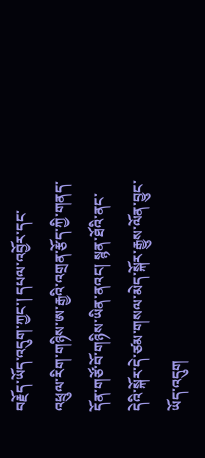བརྗོད་ཡོད་འདུག་ཀྱང་། དཔལ་འབྱོར་དང་འཕྲུལ་རིག་གཉིས་ཨ་རྒྱའི་འགྲན་རྩོད་ཀྱི་གནད་དོན་གཙོ་བོ་གཉིས་ཡིན་ནའང། སྙན་ཐོའི་ནང་དེའི་སྐོར་དེ་ཙམ་གསལ་མེད་སྐོར་རྒྱུས་ལོན་བྱུང་ཡོད་འདུག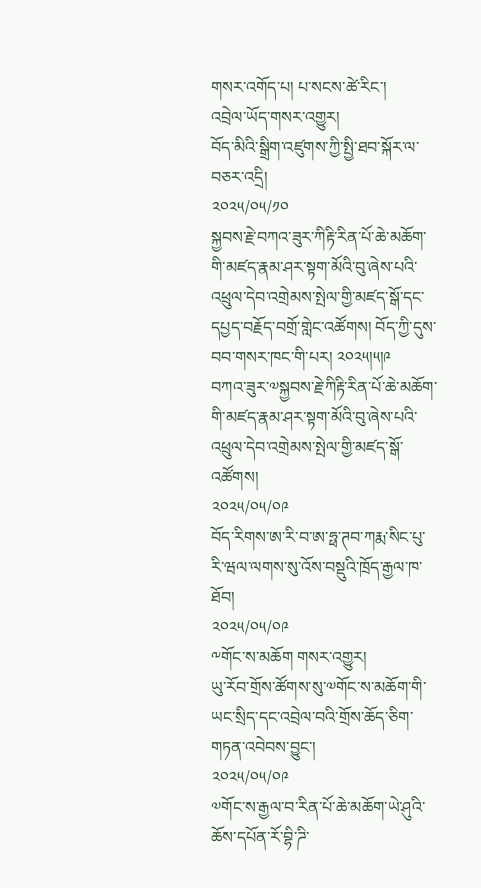གསར་འགོད་པ། པ་སངས་ཚེ་རིང་།
འབྲེལ་ཡོད་གསར་འགྱུར།
བོད་མིའི་སྒྲིག་འཛུགས་ཀྱི་སྤྱི་ཐབ་སྐོར་ལ་བཅར་འདྲི།
༢༠༢༥/༠༥/༡༠
སྐྱབས་རྗེ་བཀའ་ཟུར་ཀིརྟི་རིན་པོ་ཆེ་མཆོག་གི་མཛད་རྣམ་ཤར་སྟག་མོའི་བུ་ཞེས་པའི་འཕྲུལ་དེབ་འགྲེམས་སྤེལ་གྱི་མཛད་སྒོ་དང་དཔྱད་བརྗོད་བགྲོ་གླེང་འཚོགས། བོད་ཀྱི་དུས་བབ་གསར་ཁང་གི་པར། ༢༠༢༥།༥།༩
བཀའ་ཟུར་༧སྐྱབས་རྗེ་ཀིརྟི་རིན་པོ་ཆེ་མཆོག་གི་མཛད་རྣམ་ཤར་སྟག་མོའི་བུ་ཞེས་པའི་འཕྲུལ་དེབ་འགྲེམས་སྤེལ་གྱི་མཛད་སྒོ་འཚོགས།
༢༠༢༥/༠༥/༠༩
བོད་རིགས་ཨ་རི་བ་ཨ་ཧྥ་ཊབ་ཀརྨ་སིང་པུ་རི་ཝལ་ལགས་སུ་འོས་བསྡུའི་ཁྲོད་རྒྱལ་ཁ་ཐོབ།
༢༠༢༥/༠༥/༠༩
༸གོང་ས་མཆོག གསར་འགྱུར།
ཡུ་རོབ་གྲོས་ཚོགས་སུ་༧གོང་ས་མཆོག་གི་ཡང་སྲིད་དང་འབྲེལ་བའི་གྲོས་ཆོད་ཅིག་གཏན་འབེབས་བྱུང་།
༢༠༢༥/༠༥/༠༩
༧གོང་ས་རྒྱལ་བ་རིན་པོ་ཆེ་མཆོག་ཡེ་ཤུའི་ཆོས་དཔོན་རོ་བྷི་ཌི་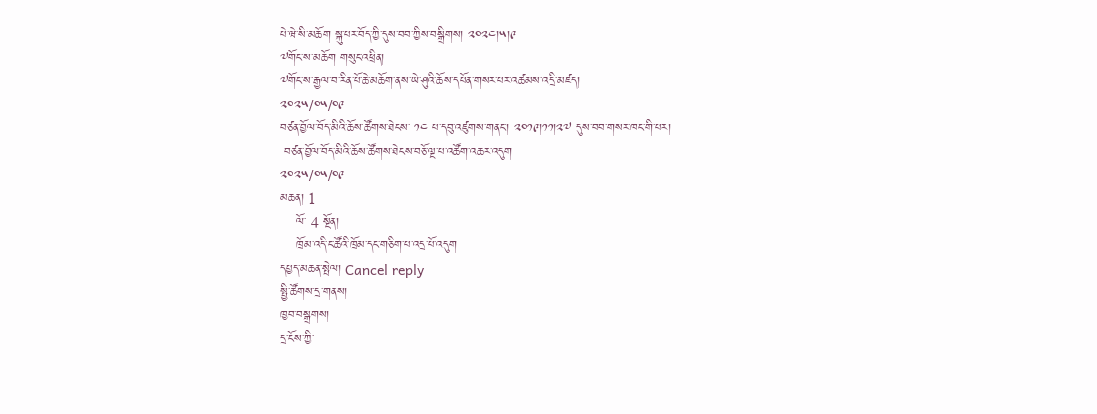པེ་ཝེ་སི་མཆོག སྐུ་པར་བོད་ཀྱི་དུས་བབ་ཀྱིས་བསྒྲིགས། ༢༠༢༤།༥།༩
༧གོང་ས་མཆོག གསུང་འཕྲིན།
༧གོང་ས་རྒྱལ་བ་རིན་པོ་ཆེ་མཆོག་ནས་ཡེ་ཤུའི་ཆོས་དཔོན་གསར་པར་འཚམས་འདྲི་མཛད།
༢༠༢༥/༠༥/༠༩
བཙན་བྱོལ་བོད་མིའི་ཆོས་ཚོགས་ཐེངས་ ༡༤ པ་དབུ་འཛུགས་གནང་། ༢༠༡༩།༡༡།༢༧ དུས་བབ་གསར་ཁང་གི་པར།
 བཙན་བྱོལ་བོད་མིའི་ཆོས་ཚོགས་ཐེངས་བཅོ་ལྔ་པ་འཚོག་འཆར་འདུག
༢༠༢༥/༠༥/༠༩
མཆན། 1
    ལོ་ 4 སྔོན།
    ཁྲོམ་འདི་ང་ཚོའི་ཁྲོམ་དང་གཅིག་པ་འདྲ་པོ་འདུག
དཔྱད་མཆན་སྤེལ། Cancel reply
སྤྱི་ཚོགས་དྲ་གནས།
ཁྱབ་བསྒྲགས།
དྲ་ངོས་ཀྱི་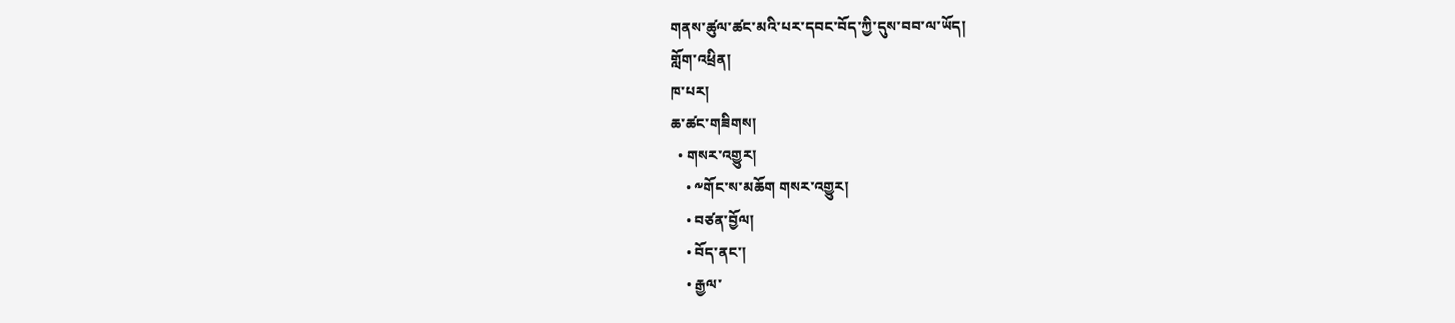གནས་ཚུལ་ཚང་མའི་པར་དབང་བོད་ཀྱི་དུས་བབ་ལ་ཡོད།
གློག་འཕྲིན།
ཁ་པར།
ཆ་ཚང་གཟིགས།
  • གསར་འགྱུར།
    • ༸གོང་ས་མཆོག གསར་འགྱུར།
    • བཙན་བྱོལ།
    • བོད་ནང་།
    • རྒྱལ་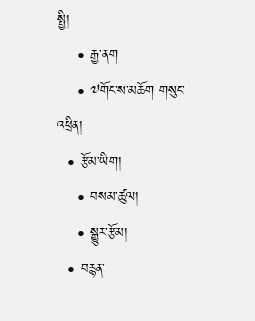སྤྱི།
    • རྒྱ་ནག
    • ༧གོང་ས་མཆོག གསུང་འཕྲིན།
  • རྩོམ་ཡིག།
    • བསམ་ཚུལ།
    • སྒྱུར་རྩོམ།
  • བརྙན་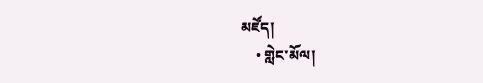མཛོད།
    • གླེང་མོལ།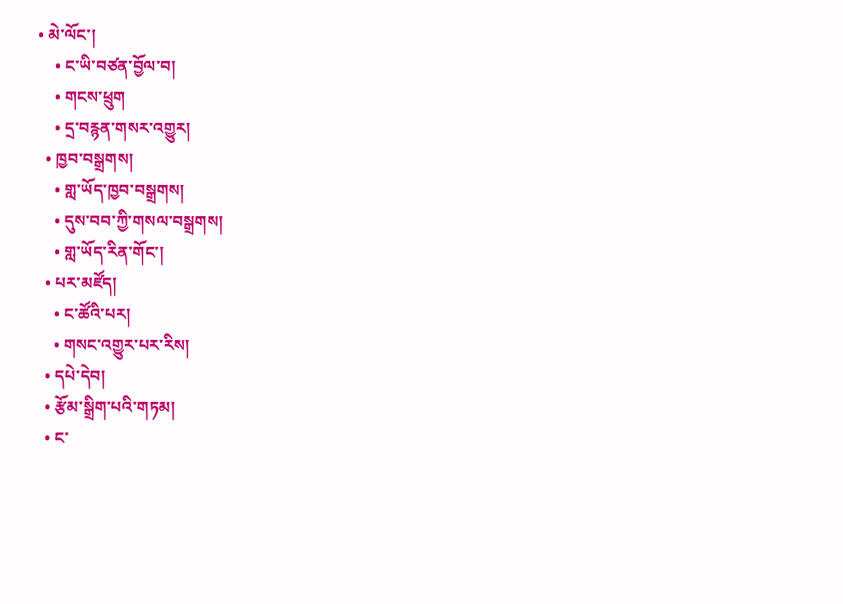• མེ་ལོང་།
    • ང་ཡི་བཙན་བྱོལ་བ།
    • གངས་ཕྲུག
    • དྲ་བརྙན་གསར་འགྱུར།
  • ཁྱབ་བསྒྲགས།
    • གླ་ཡོད་ཁྱབ་བསྒྲགས།
    • དུས་བབ་ཀྱི་གསལ་བསྒྲགས།
    • གླ་ཡོད་རིན་གོང་།
  • པར་མཛོད།
    • ང་ཚོའི་པར།
    • གསང་འགྱུར་པར་རིས།
  • དཔེ་དེབ།
  • རྩོམ་སྒྲིག་པའི་གཏམ།
  • ང་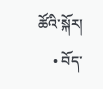ཚོའི་སྐོར།
    • བོད་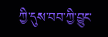ཀྱི་དུས་བབ་ཀྱི་བྱུང་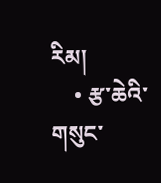རིམ།
    • རྩ་ཆེའི་གསུང་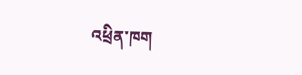འཕྲིན་ཁག